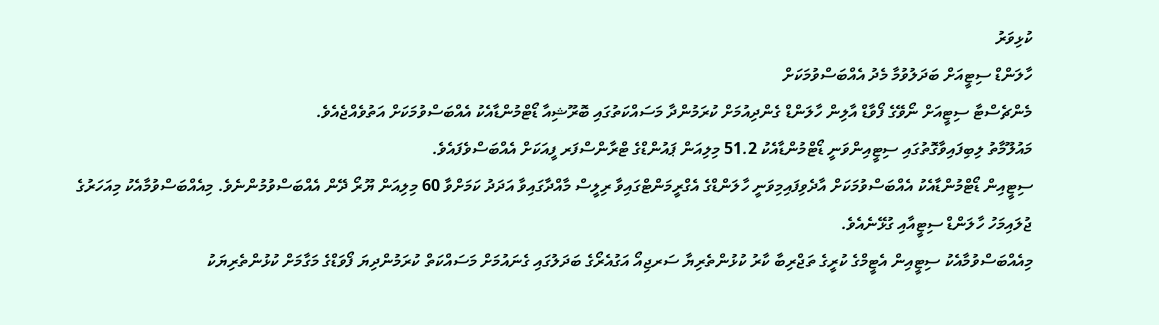ކުޅިވަރު
ހާލަންޑް ސިޓީއަށް ބަދަލުވުމާ މެދު އެއްބަސްވުމަކަށް
މެންޗެސްޓާ ސިޓީއަށް ނޯވޭގެ ފޯވާޑް އާލިން ހާލަންޑް ގެންދިއުމަށް ކުރަމުންދާ މަސައްކަތުގައި ބޮރޫޝިއާ ޑޯޓްމުންޑާއެކު އެއްބަސްވުމަކަށް އަތުވެއްޖެއެވެ.
މައުލޫމާތު ލިބިފައިވާގޮތުގައި ސިޓީއިންވަނީ ޑޯޓްމުންޑާއެކު 51.2 މިލިއަން ޕައުންޑްގެ ޓްރާންސްފަރ ފީއަކަށް އެއްބަސްވެފައެވެ.
ސިޓީއިން ޑޯޓްމުންޑާއެކު އެއްބަސްވުމަކަށް އާދެވިފައިމިވަނީ ހާލަންޑްގެ އެގްރީމަންޓްގައިވާ ރިލީސް މާއްދާގައިވާ އަދަދު ކަމަށްވާ 60 މިލިއަން ޔޫރޯ ދޭން އެއްބަސްވުމުންނެވެ. މިއެއްބަސްވުމާއެކު މިއަހަރުގެ ޖުލައިމަހު ހާލަންޑް ސިޓީއާއި ގުޅޭނެއެވެ.
މިއެއްބަސްވުމާއެކު ސިޓީއިން އެޓީމްގެ ކުރީގެ ތަޖްރިބާ ކާރު ކުޅުންތެރިޔާ ސަރޖިއޯ އަގުއެރޯގެ ބަދަލުގައި ގެނައުމަށް މަސައްކަތް ކުރަމުންދިޔަ ފޯވަޑްގެ މަގާމަށް ކުޅުންތެރިޔަކު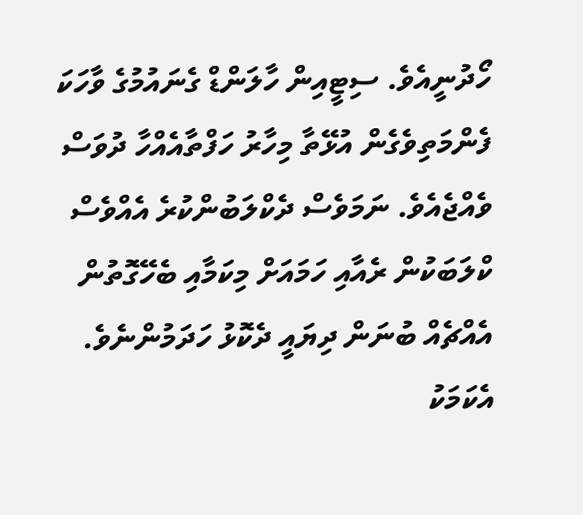ހޯދުނީއެވެ. ސިޓީއިން ހާލަންޑް ގެނައުމުގެ ވާހަކަ ފެންމަތިވެގެން އުޅޭތާ މިހާރު ހަފްތާއެއްހާ ދުވަސް ވެއްޖެއެވެ. ނަމަވެސް ދެކްލަބުންކުރެ އެއްވެސް ކްލަބަކުން ރެއާއި ހަމައަށް މިކަމާއި ބެހޭގޮތުން އެއްޗެއް ބުނަން ދިޔައީ ދެކޮޅު ހަދަމުންނެވެ.
އެކަމަކު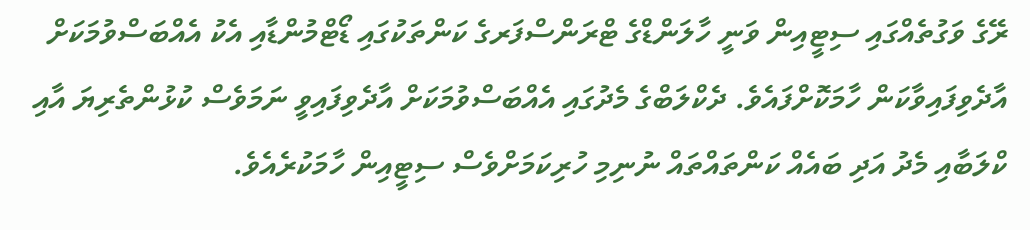ރޭގެ ވަގުތެއްގައި ސިޓީއިން ވަނީ ހާލަންޑްގެ ޓްރަންސްފަރގެ ކަންތަކުގައި ޑޯޓްމުންޑާއި އެކު އެއްބަސްވުމަކަށް އާދެވިފައިވާކަން ހާމަކޮށްފައެވެ. ދެކްލަބްގެ މެދުގައި އެއްބަސްވުމަކަށް އާދެވިފައިވީ ނަމަވެސް ކުޅުންތެރިޔަ އާއި ކްލަބާއި މެދު އަދި ބައެއް ކަންތައްތައް ނުނިމި ހުރިކަމަށްވެސް ސިޓީއިން ހާމަކުރެއެވެ.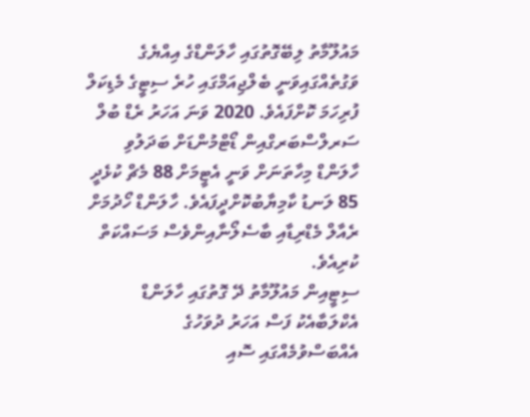މައުލޫމާތު ލިބޭގޮތުގައި ހާލަންޑްގެ އިއްޔެގެ ވަގުތެއްގައިވަނީ ބެލްޖިއަމްގައި ހުރެ ސިޓީގެ މެޑިކަލް ފުރިހަމަ ކޮށްފައެވެ. 2020 ވަނަ އަހަރު ރެޑް ބުލް ސަރލްސްބަރގްއިން ޑޯޓްމުންޑަށް ބަދަލުވި ހާލަންޑް މިހާތަނަށް ވަނީ އެޓީމަށް 88 މެޗް ކުޅެދީ 85 ލަނޑު ކާމިޔާބުކޮށްދީފައެވެ. ހާލަންޑް ހޯދުމަށް ރެއާލް މެޑްރިޑާއި ބާސެލޯނާއިންވެސް މަސައްކަތް ކުރިއެވެ.
ސިޓީއިން މައުލޫމާތު ދޭ ގޮތުގައި ހާލަންޑް އެކްލަބާއެކު ފަސް އަހަރު ދުވަހުގެ އެއްބަސްވުމެއްގައި ސޮއި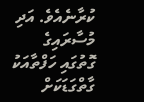ކުރާނެއެވެ. އަދި މުސާރައިގެ ގޮތުގައި ހަފްތާއަކު ގާތްގަޑަކަށް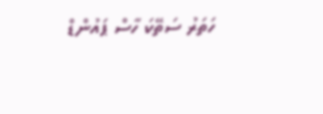ހަތަރު ސަތޭކަ ހާސް ޕައުންޑް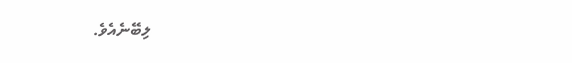ލިބޭނެއެވެ.